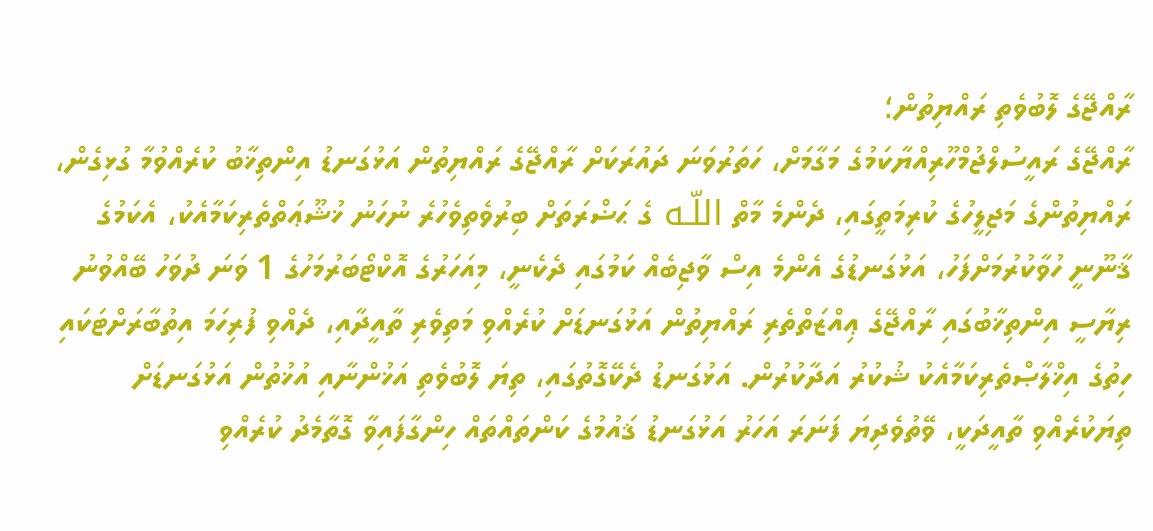ރާއްޖޭގެ ލޮބުވެތި ރައްޔިތުން؛
ރާއްޖޭގެ ރައީސުލްޖުމްހޫރިއްޔާކަމުގެ މަގާމަށް، ހަތަރުވަނަ ދައުރަކަށް ރާއްޖޭގެ ރައްޔިތުން އަޅުގަނޑު އިންތިޚާބު ކުރެއްވުމާ ގުޅިގެން، ރައްޔިތުންގެ މަޖިލީހުގެ ކުރިމަތީގައި، ދެންމެ މާތް اللّـه ގެ ޙަޟްރަތަށް ބިރުވެތިވެހުރެ ނުހަނު ޚުޝޫޢަތްތެރިކަމާއެކު، އެކަމުގެ ޤާނޫނީ ހުވާކުރުމަށްފަހު، އަޅުގަނޑުގެ އެންމެ އިސް ވާޖިބެއް ކަމުގައި ދެކެނީ، މިއަހަރުގެ އޮކްޓޯބަރުމަހުގެ 1 ވަނަ ދުވަހު ބޭއްވުނު ރިޔާސީ އިންތިޚާބުގައި ރާއްޖޭގެ ޢިއްޒަތްތެރި ރައްޔިތުން އަޅުގަނޑަށް ކުރެއްވި މަތިވެރި ތާއީދާއި، ދެއްވި ފުރިހަމަ އިތުބާރަށްޓަކައި ހިތުގެ އިޚްލާޞްތެރިކަމާއެކު ޝުކުރު އަދާކުރުން. އަޅުގަނޑު ދެކޭގޮތުގައި، ތިޔަ ލޮބުވެތި އަޚުންނާއި އުޚުތުން އަޅުގަނޑަށް ތިޔަކުރެއްވި ތާއީދަކީ، ވޭތުވެދިޔަ ފަނަރަ އަހަރު އަޅުގަނޑު ޤައުމުގެ ކަންތައްތައް ހިންގާފައިވާ ގޮތާމެދު ކުރެއްވި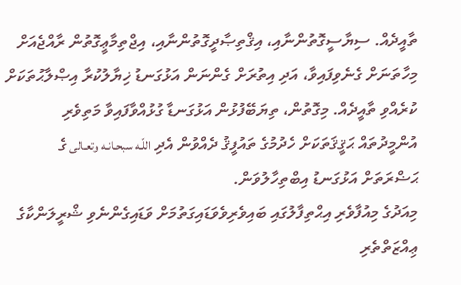ތާއީދެއް. ސިޔާސީގޮތުންނާއި، އިޤްތިޞާދީގޮތުންނާއި، އިޖްތިމާޢީގޮތުން ރާއްޖެއަށް މިހާތަނަށް ގެނެވިފައިވާ، އަދި އިތުރަށް ގެންނަން އަޅުގަނޑު ޚިޔާލުކުރާ އިޞްލާޙުތަކަށް ކުރެއްވި ތާއީދެއް. މިގޮތުން، ތިޔަބޭފުޅުން އަޅުގަނޑާ ގުޅުއްވާފައިވާ މަތިވެރި އުންމީދުތައް ޙަޤީޤަތަކަށް ހެދުމުގެ ތައުފީޤު ދެއްވުން އެދި اللّـه سبحـانـه وتعـالى ގެ ޙަޟްރަތަށް އަޅުގަނޑު އިބްތިހާލުވަން.
މިއަދުގެ މިއުފާވެރި އިޙްތިފާލުގައި ބައިވެރިވެވަޑައިގަތުމަށް ވަޑައިގެންނެވި ޝްރީލަންކާގެ ޢިއްޒަތްތެރި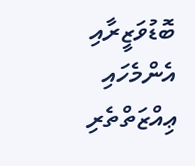ބޮޑުވަޒީރާއި އެންމެހައި ޢިއްޒަތްތެރި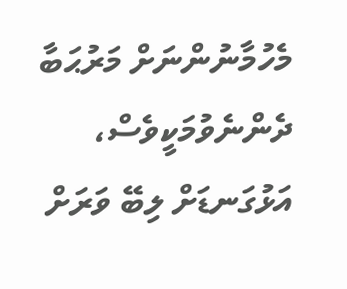މެހުމާނުންނަށް މަރުޙަބާ ދެންނެވުމަކީވެސް، އަޅުގަނޑަށް ލިބޭ ވަރަށް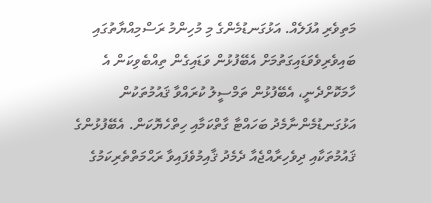މަތިވެރި އުފަލެއް. އަޅުގަނޑުމެންގެ މި މުހިންމު ރަސްމިއްޔާތުގައި ބައިވެރިވެވަޑައިގަތުމަށް އެބޭފުޅުން ވަޑައިގެން ތިއްބެވިކަން އެ ހާމަކޮށްދެނީ، އެބޭފުޅުން ތަމްސީލު ކުރައްވާ ޤައުމުތަކުން އަޅުގަނޑުމެންނާމެދު ބަހައްޓާ ގާތްކަމާއި ހިތްހެޔޮކަން. އެބޭފުޅުންގެ ޤައުމުތަކާއި ދިވެހިރާއްޖެއާ ދެމެދު ޤާއިމުވެފައިވާ ރަޙްމަތްތެރިކަމުގެ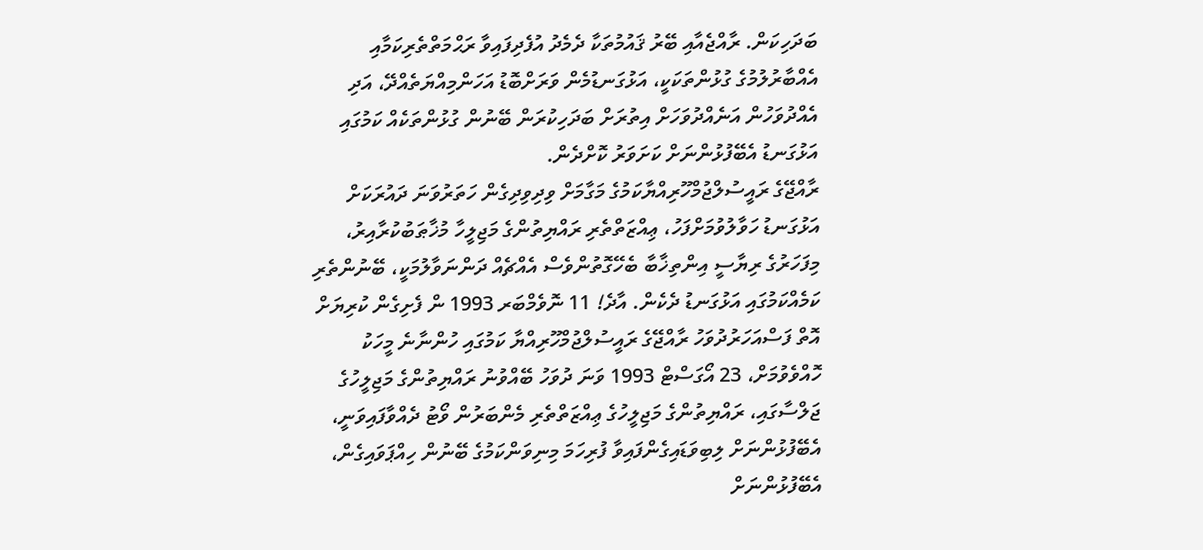ބަދަހިކަން. ރާއްޖެއާއި ބޭރު ޤައުމުތަކާ ދެމެދު އުފެދިފައިވާ ރަޙްމަތްތެރިކަމާއި އެއްބާރުލުމުގެ ގުޅުންތަކަކީ، އަޅުގަނޑުމެން ވަރަށްބޮޑު އަހަންމިއްޔަތެއްދޭ، އަދި އެއްދުވަހުން އަނެއްދުވަހަށް އިތުރަށް ބަދަހިކުރަން ބޭނުން ގުޅުންތަކެއް ކަމުގައި އަޅުގަނޑު އެބޭފުޅުންނަށް ކަށަވަރު ކޮށްދެން.
ރާއްޖޭގެ ރައީސުލްޖުމްހޫރިއްޔާކަމުގެ މަގާމަށް ވިދިވިދިގެން ހަތަރުވަނަ ދައުރަކަށް އަޅުގަނޑު ހަވާލުވުމަށްފަހު، ޢިއްޒަތްތެރި ރައްޔިތުންގެ މަޖިލީހާ މުޚާޠަބުކުރާއިރު، މިފަހަރުގެ ރިޔާސީ އިންތިޚާބާ ބެހޭގޮތުންވެސް އެއްޗެއް ދަންނަވާލުމަކީ، ބޭނުންތެރި ކަމެއްކަމުގައި އަޅުގަނޑު ދެކެން. އާދެ! 11 ނޮވެމްބަރ 1993 ން ފެށިގެން ކުރިޔަށް އޮތް ފަސްއަހަރުދުވަހު ރާއްޖޭގެ ރައީސުލްޖުމްހޫރިއްޔާ ކަމުގައި ހުންނާނެ މީހަކު ހޮއްވެވުމަށް، 23 އޯގަސްޓް 1993 ވަނަ ދުވަހު ބޭއްވުނު ރައްޔިތުންގެ މަޖިލީހުގެ ޖަލްސާގައި، ރައްޔިތުންގެ މަޖިލީހުގެ ޢިއްޒަތްތެރި މެންބަރުން ވޯޓު ދެއްވާފައިވަނީ، އެބޭފުޅުންނަށް ލިބިވަޑައިގެންފައިވާ ފުރިހަމަ މިނިވަންކަމުގެ ބޭނުން ހިއްޕަވައިގެން، އެބޭފުޅުންނަށް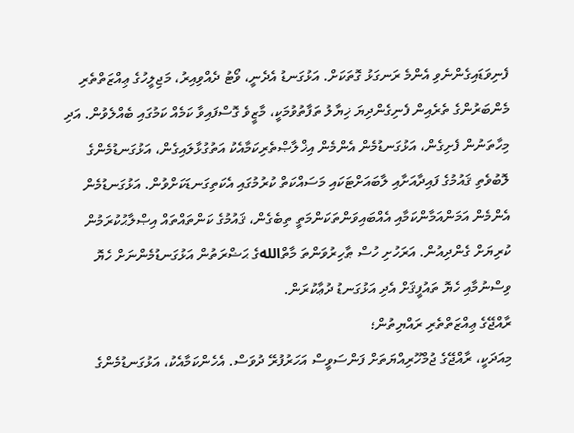ފެނިވަޑައިގެންނެވި އެންމެ ރަނގަޅު ގޮތަކަށް. އަޅުގަނޑު އެދެނީ، ވޯޓު ދެއްވިއިރު، މަޖިލީހުގެ ޢިއްޒަތްތެރި މެންބަރުންގެ ތެރެއިން ފެނިގެންދިޔަ ޚިޔާލު ތަފާތުވުމަކީ، މާޒީވެ ގޮސްފައިވާ ކަމެއް ކަމުގައި ބެއްލެވުން. އަދި މިހާތަނުން ފެށިގެން، އަޅުގަނޑުމެން އެންމެން އިޚްލާޞްތެރިކަމާއެކު އަތުގުޅާލައިގެން، އަޅުގަނޑުމެންގެ ލޮބުވެތި ޤައުމުގެ ފައިދާއަށާއި ލާބައަށްޓަކައި މަސައްކަތް ކުރުމުގައި އެކަތިގަނޑަކަށްވުން. އަޅުގަނޑުމެން އެންމެން އަމަންއަމާންކަމާއި އެއްބައިވަންތަކަންމަތީ ތިބެގެން، ޤައުމުގެ ކަންތައްތައް އިޞްލާޙުކުރަމުން ކުރިޔަށް ގެންދިއުން. އަރަހުށި ހުސް ޠާހިރުވަންތަ މާތްاللهގެ ޙަޟްރަތުން އަޅުގަނޑުމެންނަށް ހެޔޮ ވިސްނުމާއި ހެޔޮ ތައުފީޤަށް އެދި އަޅުގަނޑު ދުޢާކުރަން.
ރާއްޖޭގެ ޢިއްޒަތްތެރި ރައްޔިތުން؛
މިއަދަކީ، ރާއްޖޭގެ ޖުމްހޫރިއްޔަތަށް ފަންސަވީސް އަހަރުފުރޭ ދުވަސް. އެހެންކަމާއެކު، އަޅުގަނޑުމެންގެ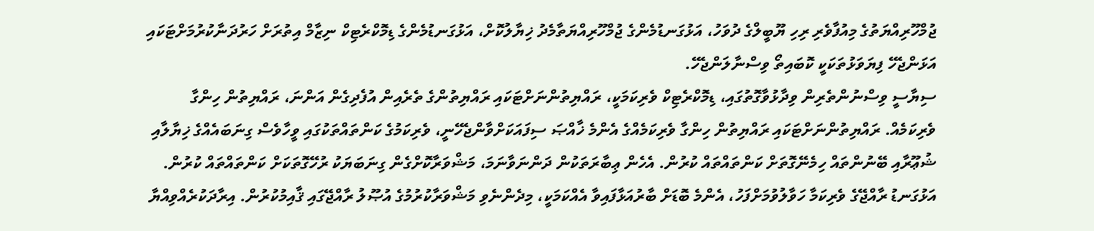ޖުމްހޫރިއްޔަތުގެ މިއުފާވެރި ރިހި ޔޫބީލްގެ ދުވަހު، އަޅުގަނޑުމެންގެ ޖުމްހޫރިއްޔަތާމެދު ޚިޔާލުކޮށް، އަޅުގަނޑުމެންގެ ޑިމޮކްރެޓިކް ނިޒާމް އިތުރަށް ހަރުދަނާކުރުމަށްޓަކައި އަޅަންޖެހޭ ފިޔަވަޅުތަކަކީ ކޮބައިތޯ ވިސްނާލަންޖެހޭ.
ސިޔާސީ ވިސްނުންތެރިން ވިދާޅުވާގޮތުގައި، ޑިމޮކްރެޓިކް ވެރިކަމަކީ، ރައްޔިތުންނަށްޓަކައި ރައްޔިތުންގެ ތެރެއިން އުފެދިގެން އަންނަ، ރައްޔިތުން ހިންގާ ވެރިކަމެއް. ރައްޔިތުންނަށްޓަކައި ރައްޔިތުން ހިންގާ ވެރިކަމެއްގެ އެންމެ ޚާއްޞަ ސިފައަކަށްވާންޖެހޭނީ، ވެރިކަމުގެ ކަންތައްތަކުގައި ވީހާވެސް ގިނަބައެއްގެ ޚިޔާލާއި ޝުޢޫރާއި ބޭނުންތައް ހިމެނޭގޮތަށް ކަންތައްތައް ކުރުން. އެހެން ޢިބާރަތަކުން ދަންނަވާނަމަ، މަޝްވަރާކޮށްގެން ގިނަބަޔަކު ރުހޭގޮތަކަށް ކަންތައްތައް ކުރުން. އަޅުގަނޑު ރާއްޖޭގެ ވެރިކަމާ ހަވާލުވުމަށްފަހު، އެންމެ ބޮޑަށް ބާރުއަޅާފައިވާ އެއްކަމަކީ، މިދެންނެވި މަޝްވަރާކުރުމުގެ އުޞޫލު ރާއްޖޭގައި ޤާއިމުކުރުން. އިރާދަކުރެއްވިއްޔާ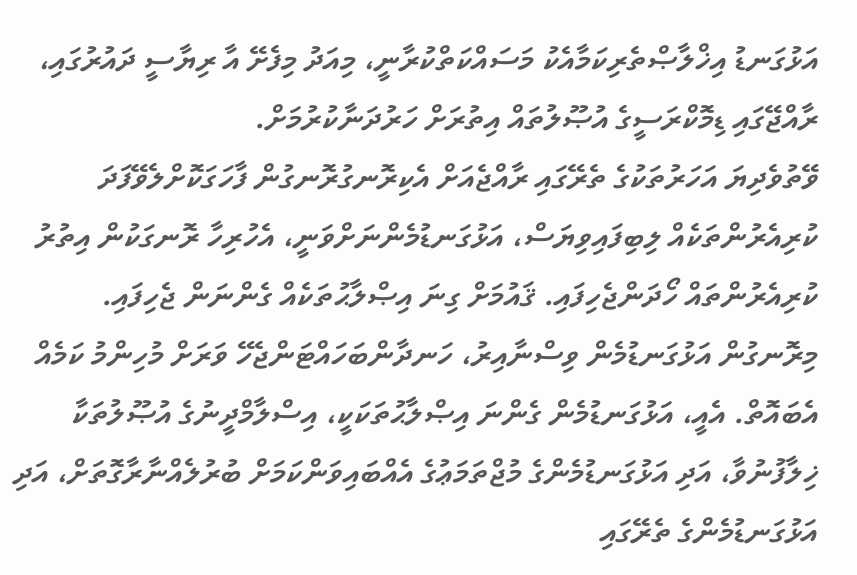އަޅުގަނޑު އިޚްލާޞްތެރިކަމާއެކު މަސައްކަތްކުރާނީ، މިއަދު މިފެށޭ އާ ރިޔާސީ ދައުރުގައި، ރާއްޖޭގައި ޑިމޮކްރަސީގެ އުޞޫލުތައް އިތުރަށް ހަރުދަނާކުރުމަށް.
ވޭތުވެދިޔަ އަހަރުތަކުގެ ތެރޭގައި ރާއްޖެއަށް އެކިރޮނގުރޮނގުން ފާހަގަކޮށްލެވޭފަދަ ކުރިއެރުންތަކެއް ލިބިފައިވިޔަސް، އަޅުގަނޑުމެންނަށްވަނީ، އެހުރިހާ ރޮނގަކުން އިތުރު ކުރިއެރުންތައް ހޯދަންޖެހިފައި. ޤައުމަށް ގިނަ އިޞްލާޙުތަކެއް ގެންނަން ޖެހިފައި.
މިރޮނގުން އަޅުގަނޑުމެން ވިސްނާއިރު، ހަނދާންބަހައްޓަންޖެހޭ ވަރަށް މުހިންމު ކަމެއް އެބައޮތް. އެއީ، އަޅުގަނޑުމެން ގެންނަ އިޞްލާޙުތަކަކީ، އިސްލާމްދީނުގެ އުޞޫލުތަކާ ޚިލާފުނުވާ، އަދި އަޅުގަނޑުމެންގެ މުޖްތަމަޢުގެ އެއްބައިވަންކަމަށް ބުރުލެއްނާރާގޮތަށް، އަދި އަޅުގަނޑުމެންގެ ތެރޭގައި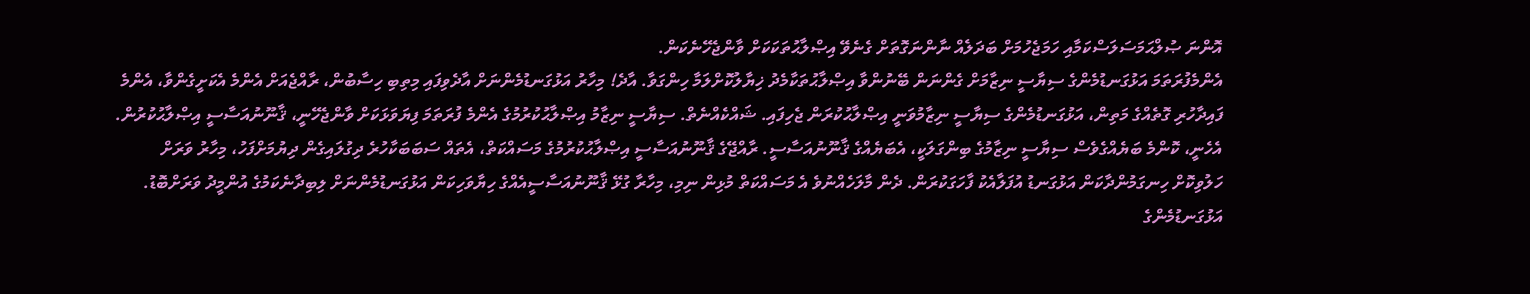އޮންނަ ޞުލްޙަމަސަލަސްކަމާއި ހަމަޖެހުމަށް ބަދަލެއް ނާންނަގޮތަށް ގެނެވޭ އިޞްލާޙުތަކަކަށް ވާންޖެހޭނެކަން.
އެންމެފުރަތަމަ އަޅުގަނޑުމެންގެ ސިޔާސީ ނިޒާމަށް ގެންނަން ބޭނުންވާ އިޞްލާޙުތަކާމެދު ޚިޔާލުކޮށްލަމާ ހިންގަވާ. އާދެ! މިހާރު އަޅުގަނޑުމެންނަށް އާދެވިފައި މިތިބި ހިސާބުން، ރާއްޖެއަށް އެންމެ އެކަށީގެންވާ، އެންމެ ފައިދާހުރި ގޮތެއްގެ މަތިން، އަޅުގަނޑުމެންގެ ސިޔާސީ ނިޒާމުވަނީ އިޞްލާޙުކުރަން ޖެހިފައި. ޝައްކެއްނެތް. ސިޔާސީ ނިޒާމު އިޞްލާޙުކުރުމުގެ އެންމެ ފުރަތަމަ ފިޔަވަޅަކަށް ވާންޖެހޭނީ، ޤާނޫނުއަސާސީ އިޞްލާޙުކުރުން. އެހެނީ، ކޮންމެ ބަޔެއްގެވެސް ސިޔާސީ ނިޒާމުގެ ބިންގަލަކީ، އެބަޔެއްގެ ޤާނޫނުއަސާސީ. ރާއްޖޭގެ ޤާނޫނުއަސާސީ އިޞްލާޙުކުރުމުގެ މަސައްކަތް، އެތައް ސަބަބަކާހުރެ ދިގުލައިގެން ދިޔުމަށްފަހު، މިހާރު ވަރަށް ހަލުވިކޮށް ހިނގަމުންދާކަން އަޅުގަނޑު އުފަލާއެކު ފާހަގަކުރަން. ދެން މާލަހެއްނުވެ އެ މަސައްކަތް މުޅިން ނިމި، މިހާރާ ގުޅޭ ޤާނޫނުއަސާސީއެއްގެ ހިޔާވަހިކަން އަޅުގަނޑުމެންނަށް ލިބިދާނެކަމުގެ އުންމީދު ވަރަށްބޮޑު.
އަޅުގަނޑުމެންގެ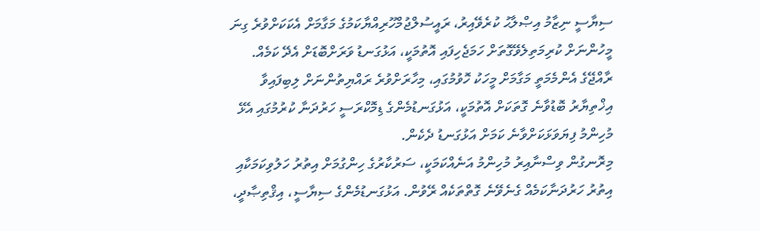ސިޔާސީ ނިޒާމު އިޞްލާޙު ކުރެވޭއިރު، ރައީސުލްޖުމްހޫރިއްޔާކަމުގެ މަގާމަށް އެކަކަށްވުރެ ގިނަ މީހުންނަށް ކުރިމަތިލެވޭގޮތަށް ހަމަޖެހިފައި އޮތުމަކީ، އަޅުގަނޑު ވަރަށްބޮޑަށް އެދޭ ކަމެއް. ރާއްޖޭގެ އެންމެމަތީ މަގާމަށް މީހަކު ހޮވުމުގައި، މިހާރަށްވުރެ ރައްޔިތުންނަށް ލިބިފައިވާ އިޚްތިޔާރު ބޮޑުވާނެ ގޮތަކަށް އޮތުމަކީ، އަޅުގަނޑުމެންގެ ޑިމޮކްރަސީ ހަރުދަނާ ކުރުމުގައި އެޅޭ މުހިންމު ފިޔަވަޅަކަށްވާނެ ކަމަށް އަޅުގަނޑު ދެކެން.
މިރޮނގުން ވިސްނާއިރު މުހިންމު އަނެއްކަމަކީ، ސަރުކާރުގެ ހިންގުމަށް އިތުރު ހަލުވިކަމަކާއި އިތުރު ހަރުދަނާކަމެއް ގެނެވޭނެ ގޮތްތަކެއް ރޭވުން. އަޅުގަނޑުމެންގެ ސިޔާސީ، އިޤްތިޞާދީ،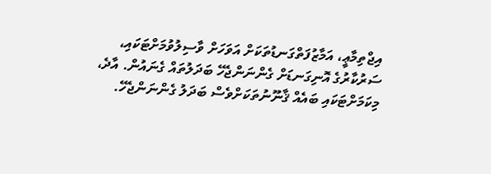އިޖްތިމާޢީ، އަމާޒުފަތްގަނޑުތަކަށް އަވަހަށް ވާސިލުވުމަށްޓަކައި، ސަރުކާރުގެ އޮނިގަނޑަށް ގެންނަންޖެހޭ ބަދަލުތައް ގެނައުން. އާދެ، މިކަމަށްޓަކައި ބައެއް ޤާނޫނުތަކަށްވެސް ބަދަލު ގެންނަންޖެހޭ.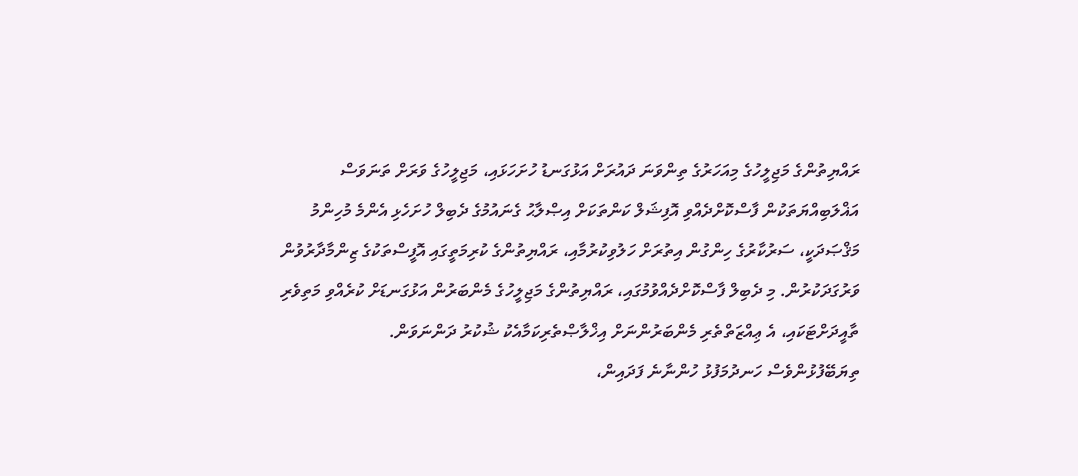ރައްޔިތުންގެ މަޖިލީހުގެ މިއަހަރުގެ ތިންވަނަ ދައުރަށް އަޅުގަނޑު ހުށަހަޅައި، މަޖިލީހުގެ ވަރަށް ތަނަވަސް އަޣްލަބިއްޔަތަކުން ފާސްކޮށްދެއްވި އޮފިޝަލް ކަންތަކަށް އިޞްލާޙު ގެނައުމުގެ ދެބިލް ހުށަހެޅި އެންމެ މުހިންމު މަޤްޞަދަކީ، ސަރުކާރުގެ ހިންގުން އިތުރަށް ހަލުވިކުރުމާއި، ރައްޔިތުންގެ ކުރިމަތީގައި އޮފީސްތަކުގެ ޒިންމާދާރުވުން ވަރުގަދަކުރުން. މި ދެބިލް ފާސްކޮށްދެއްވުމުގައި، ރައްޔިތުންގެ މަޖިލީހުގެ މެންބަރުން އަޅުގަނޑަށް ކުރެއްވި މަތިވެރި ތާއީދަށްޓަކައި، އެ ޢިއްޒަތްތެރި މެންބަރުންނަށް އިޚްލާޞްތެރިކަމާއެކު ޝުކުރު ދަންނަވަން.
ތިޔަބޭފުޅުންވެސް ހަނދުމަފުޅު ހުންނާނެ ފަދައިން،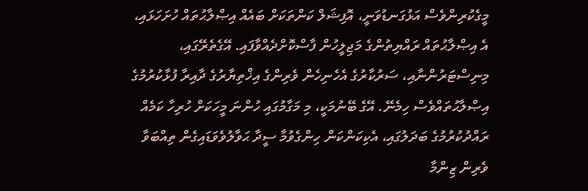މީގެކުރިންވެސް އަޅުގަނޑުވަނީ، އޮފިޝަލް ކަންތަކަށް ބައެއް އިޞްލާޙުތައް ހުށަހަޅައި، އެ އިޞްލާޙުތައް ރައްޔިތުންގެ މަޖިލީހުން ފާސްކޮށްދެއްވާފައި. އޭގެތެރޭގައި، މިނިސްޓަރުންނާއި، ސަރުކާރުގެ އެހެނިހެން ވެރިންގެ އިޚްތިޔާރުގެ ދާއިރާ ފުޅާކުރުމުގެ އިޞްލާޙުތައްވެސް ހިމެނޭ. އޭގެ ބޭނުމަކީ، މި މަގާމުގައި ހުންނަ މީހަކަށް ހުރިހާ ކަމެއް ރައްދުކުރުމުގެ ބަދަލުގައި، އެކިކަންކަން ހިންގެވުމާ ސީދާ ޙަވާލުވެވަޑައިގެން ތިއްބަވާ ވެރިން ޒިންމާ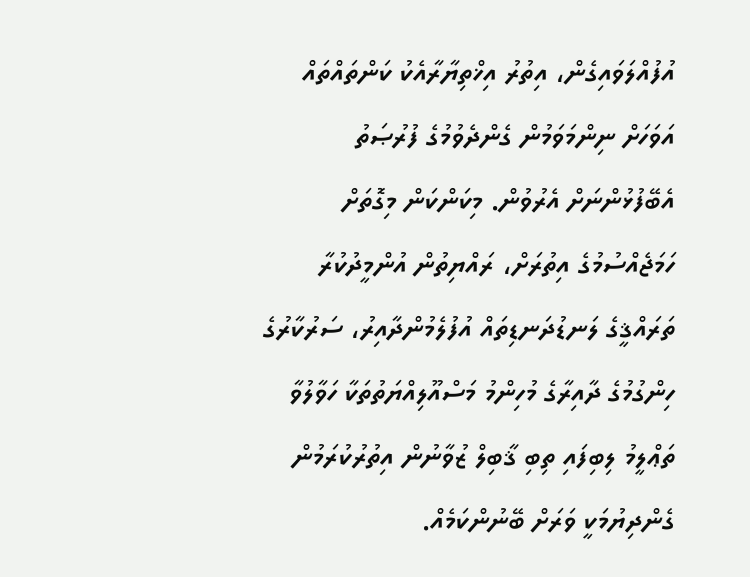އުފުއްލަވައިގެން، އިތުރު އިޚްތިޔާރާއެކު ކަންތައްތައް އަވަހަށް ނިންމަވަމުން ގެންދެވުމުގެ ފުރުޞަތު އެބޭފުޅުންނަށް އެރުވުން. މިކަންކަން މިގޮތަށް ހަމަޖެއްސުމުގެ އިތުރަށް، ރައްޔިތުން އުންމީދުކުރާ ތަރައްޤީގެ ލަނޑުދަނޑިތައް އުފުލެމުންދާއިރު، ސަރުކާރުގެ ހިންގުމުގެ ދާއިރާގެ މުހިންމު މަސްއޫލިއްޔަތުތަކާ ހަވާލުވާ ތަޢްލީމު ލިބިފައި ތިބި ޤާބިލް ޒުވާނުން އިތުރުކުރަމުން ގެންދިޔުމަކީ ވަރަށް ބޭނުންކަމެއް.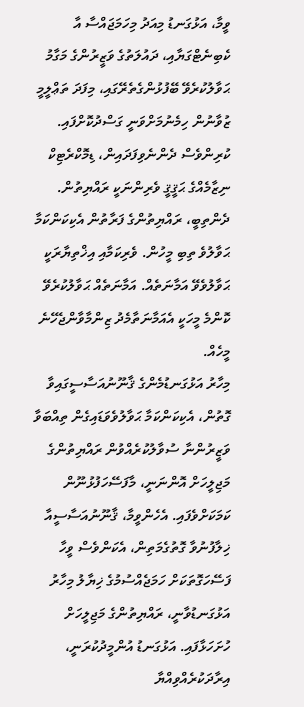ވީމާ، އަޅުގަނޑު މިއަދު މިހަމަޖައްސާ އާ ކެބިނެޓްގަޔާއި، ދައުލަތުގެ ވަޒީރުންގެ މަގާމު ޙަވާލުކުރެވޭ ބޭފުޅުންގެތެރޭގައި، މިފަދަ ތަޢްލީމީ ޒުވާނުން ހިމެނުމަށްވަނީ ގަސްދުކޮށްފައި.
ކުރިންވެސް ދެންނެވިފަދައިން، ޑިމޮކްރެޓިކް ނިޒާމެއްގެ ޙަޤީޤީ ވެރިންނަކީ ރައްޔިތުން. ދެންތިބީ، ރައްޔިތުންގެ ފަރާތުން އެކިކަންކަމާ ޙަވާލުވެ ތިބި މީހުން. ވެރިކަމާއި އިޚްތިޔާރަކީ ޙަވާލުވެވޭ އަމާނަތެއް. އަމާނަތެއް ޙަވާލުކުރެވޭ ކޮންމެ މީހަކީ އެއަމާނަތާމެދު ޒިންމާވާންޖެހޭނެ މީހެއް.
މިހާރު އަޅުގަނޑުމެންގެ ޤާނޫނުއަސާސީގައިވާ ގޮތުން، އެކިކަންކަމާ ޙަވާލުވެވަޑައިގެން ތިއްބަވާ ވަޒީރުންނާ ސުވާލުކުރެއްވުން ރައްޔިތުންގެ މަޖިލީހަށް އޮންނަނީ، މާފަސޭހަފުޅުނޫން ކަމަކަށްވެފައި. އެހެންވީމާ، ޤާނޫނުއަސާސީއާ ޚިލާފުނުވާ ގޮތުގެމަތިން، އެކަންވެސް ވީހާ ފަސޭހަގޮތަކަށް ހަމަޖެއްސުމުގެ ޚިޔާލު މިހާރު އަޅުގަނޑުވާނީ، ރައްޔިތުންގެ މަޖިލީހަށް ހުށަހަޅާފައި. އަޅުގަނޑު އުންމީދުކުރަނީ، އިރާދަކުރެއްވިއްޔާ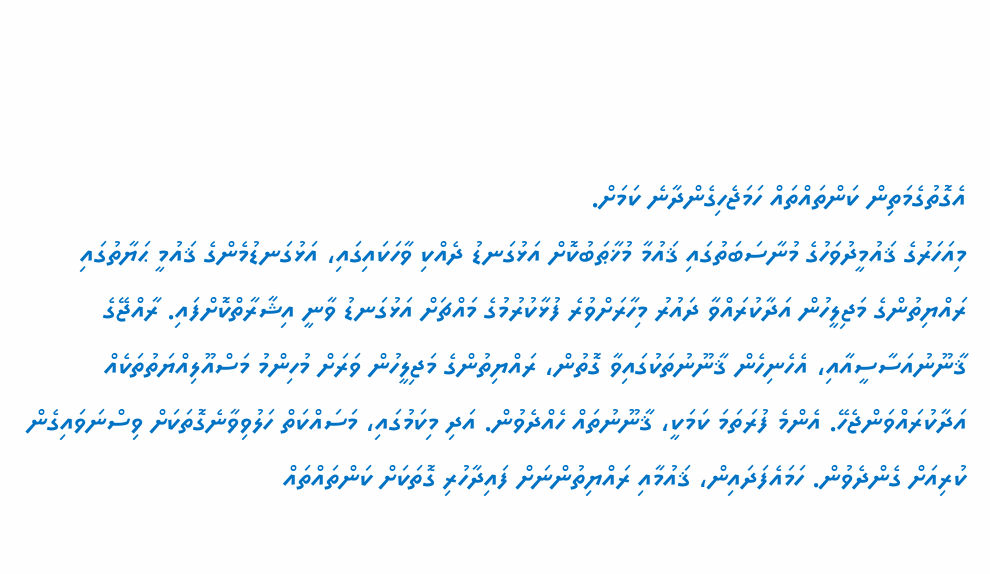އެގޮތުގެމަތިން ކަންތައްތައް ހަމަޖެހިގެންދާނެ ކަމަށް.
މިއަހަރުގެ ޤައުމީދުވަހުގެ މުނާސަބަތުގައި ޤައުމާ މުޚާޠަބުކޮށް އަޅުގަނޑު ދެއްކި ވާހަކައިގައި، އަޅުގަނޑުމެންގެ ޤައުމީ ޙަޔާތުގައި ރައްޔިތުންގެ މަޖިލީހުން އަދާކުރައްވާ ދައުރު މިހާރަށްވުރެ ފުޅާކުރުމުގެ މައްޗަށް އަޅުގަނޑު ވާނީ އިޝާރާތްކޮށްފައި. ރާއްޖޭގެ ޤާނޫނުއަސާސީއާއި، އެހެނިހެން ޤާނޫނުތަކުގައިވާ ގޮތުން، ރައްޔިތުންގެ މަޖިލީހުން ވަރަށް މުހިންމު މަސްއޫލިއްޔަތުތަކެއް އަދާކުރައްވަންޖެހޭ. އެންމެ ފުރަތަމަ ކަމަކީ، ޤާނޫނުތައް ހެއްދެވުން. އަދި މިކަމުގައި، މަސައްކަތް ހަލުވިވާނެގޮތަކަށް ވިސްނަވައިގެން ކުރިއަށް ގެންދެވުން. ހަމައެފަދައިން، ޤައުމާއި ރައްޔިތުންނަށް ފައިދާހުރި ގޮތަކަށް ކަންތައްތައް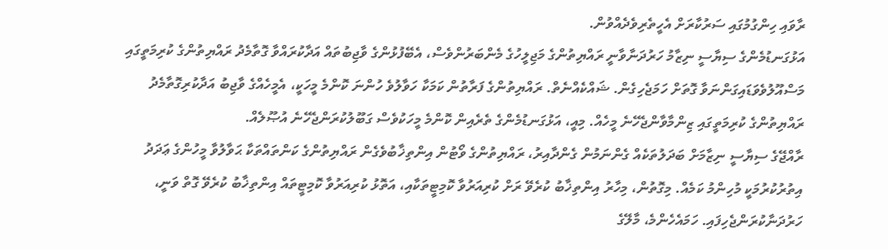ރާވައި ހިންގުމުގައި ސަރުކާރަށް އެހީތެރިވެދެއްވުން.
އަޅުގަނޑުމެންގެ ސިޔާސީ ނިޒާމު ހަރުދަނާވާނީ ރައްޔިތުންގެ މަޖިލީހުގެ މެންބަރުންވެސް، އެބޭފުޅުންގެ ވާޖިބުތައް އަދާކުރައްވާ ގޮތާމެދު ރައްޔިތުންގެ ކުރިމަތީގައި މަސްއޫލުވެވަޑައިގަންނަވާ ގޮތަށް ހަމަޖެހިގެން. ޝައްކެއްނެތް. ރައްޔިތުންގެ ފަރާތުން ކަމަކާ ހަވާލުވެ ހުންނަ ކޮންމެ މީހަކީ، އެމީހެއްގެ ވާޖިބު އަދާކުރިގޮތާމެދު ރައްޔިތުންގެ ކުރިމަތީގައި ޒިންމާވާންޖެހޭނެ މީހެއް. މިއީ، އަޅުގަނޑުމެންގެ ތެރެއިން ކޮންމެ މީހަކުވެސް ގަބޫލުކުރަންޖެހޭނެ އުޞޫލެއް.
ރާއްޖޭގެ ސިޔާސީ ނިޒާމަށް ބަދަލުތަކެއް ގެންނަމުން ގެންދާއިރު، ރައްޔިތުންގެ ވޯޓުން އިންތިޚާބުވެގެން ރައްޔިތުންގެ ކަންތައްތަކާ ޙަވާލުވާ މީހުންގެ ޢަދަދު އިތުރުކުރުމަކީ މުހިންމު ކަމެއް. މިގޮތުން، މިހާރު އިންތިޚާބު ކުރެވޭ ރަށް ކުރިއަރުވާ ކޮމިޓީތަކާއި، އަތޮޅު ކުރިއަރުވާ ކޮމިޓީތައް އިންތިޚާބު ކުރެވޭ ގޮތް ވަނީ، ހަރުދަނާކުރަންޖެހިފައި. ހަމައެހެންމެ، މާލޭގެ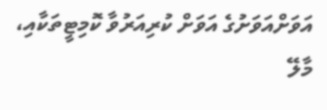އަވަށްއަވަށުގެ އަވަށް ކުރިއަރުވާ ކޮމިޓީތަކާއި، މާލޭ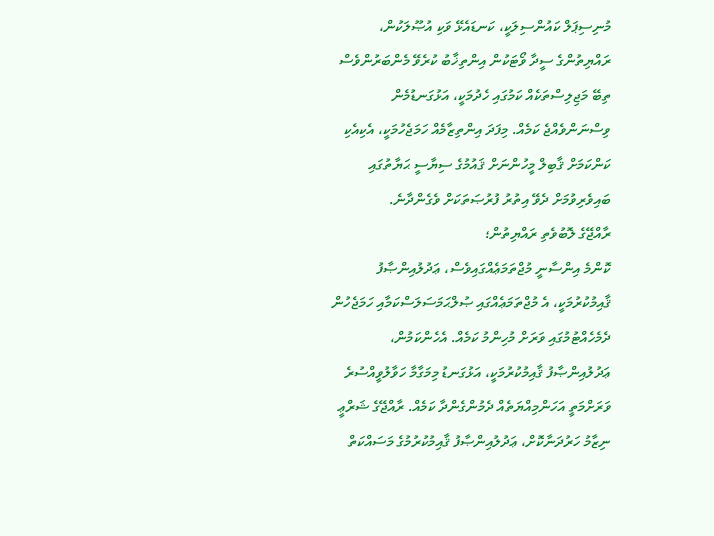މުނިސިޕަލް ކައުންސިލަކީ، ކަނޑައެޅޭ ވަކި އުޞޫލަކުން، ރައްޔިތުންގެ ސީދާ ވޯޓަކުން އިންތިޚާބު ކުރެވޭ މެންބަރުންވެސް ތިބޭ މަޖިލިސްތަކެއް ކަމުގައި ހެދުމަކީ، އަޅުގަނޑުމެން ވިސްނަންވެއްޖެ ކަމެއް. މިފަދަ އިންތިޒާމެއް ހަމަޖެހުމަކީ، އެކިއެކި ކަންކަމަށް ޤާބިލް މީހުންނަށް ޤައުމުގެ ސިޔާސީ ޙަޔާތުގައި ބައިވެރިވުމަށް ދެވޭ އިތުރު ފުރުޞަތަކަށް ވެގެންދާނެ.
ރާއްޖޭގެ ލޮބުވެތި ރައްޔިތުން؛
ކޮންމެ އިންސާނީ މުޖްތަމަޢެއްގައިވެސް، ޢަދުލުއިންޞާފު ޤާއިމުކުރުމަކީ، އެ މުޖްތަމަޢެއްގައި ޞުލްޙަމަސަލަސްކަމާއި ހަމަޖެހުން ދެމެހެއްޓުމުގައި ވަރަށް މުހިންމު ކަމެއް. އެހެންކަމުން، ޢަދުލުއިންޞާފު ޤާއިމުކުރުމަކީ، އަޅުގަނޑު މިމަގާމާ ހަވާލުވީއްސުރެ ވަރަށްމަތީ އަހަންމިއްޔަތެއް ދެމުންގެންދާ ކަމެއް. ރާއްޖޭގެ ޝަރްޢީ ނިޒާމު ހަރުދަނާކޮށް، ޢަދުލުއިންޞާފު ޤާއިމުކުރުމުގެ މަސައްކަތް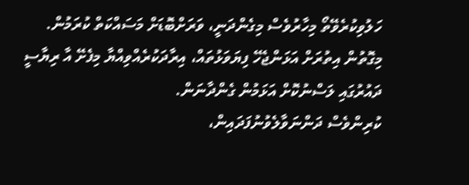ހަލުވިކުރެވޭތޯ މިހާރުވެސް މިގެންދަނީ، ވަރަށްބޮޑަށް މަސައްކަތް ކުރަމުން. މިގޮތުން އިތުރަށް އަޅަންޖެހޭ ފިޔަވަޅުތައް، އިރާދަކުރެއްވިއްޔާ މިފެށޭ އާ ރިޔާސީ ދައުރުގައި ލަސްނުކޮށް އަޅަމުން ގެންދާނަން.
ކުރިންވެސް ދަންނަވާލެވުނުފަދައިން،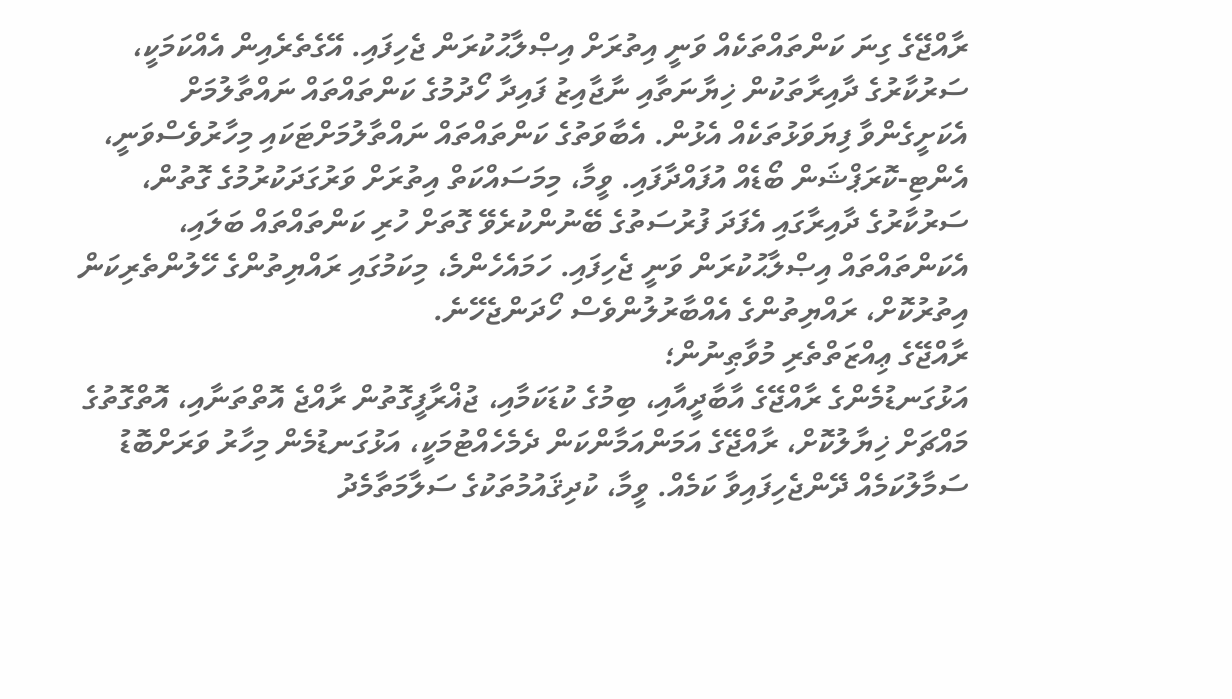ރާއްޖޭގެ ގިނަ ކަންތައްތަކެއް ވަނީ އިތުރަށް އިޞްލާޙުކުރަން ޖެހިފައި. އޭގެތެރެއިން އެއްކަމަކީ، ސަރުކާރުގެ ދާއިރާތަކުން ޚިޔާނަތާއި ނާޖާއިޒު ފައިދާ ހޯދުމުގެ ކަންތައްތައް ނައްތާލުމަށް އެކަށީގެންވާ ފިޔަވަޅުތަކެއް އެޅުން. އެބާވަތުގެ ކަންތައްތައް ނައްތާލުމަށްޓަކައި މިހާރުވެސްވަނީ، އެންޓި-ކޮރަޕްޝަން ބޯޑެއް އުފައްދާފައި. ވީމާ، މިމަސައްކަތް އިތުރަށް ވަރުގަދަކުރުމުގެ ގޮތުން، ސަރުކާރުގެ ދާއިރާގައި އެފަދަ ފުރުސަތުގެ ބޭނުންކުރެވޭ ގޮތަށް ހުރި ކަންތައްތައް ބަލައި، އެކަންތައްތައް އިޞްލާޙުކުރަން ވަނީ ޖެހިފައި. ހަމައެހެންމެ، މިކަމުގައި ރައްޔިތުންގެ ހޭލުންތެރިކަން އިތުރުކޮށް، ރައްޔިތުންގެ އެއްބާރުލުންވެސް ހޯދަންޖެހޭނެ.
ރާއްޖޭގެ ޢިއްޒަތްތެރި މުވާޠިނުން؛
އަޅުގަނޑުމެންގެ ރާއްޖޭގެ އާބާދީއާއި، ބިމުގެ ކުޑަކަމާއި، ޖުޣްރާފީގޮތުން ރާއްޖެ އޮތްތަނާއި، އޮތްގޮތުގެ މައްޗަށް ޚިޔާލުކޮށް، ރާއްޖޭގެ އަމަންއަމާންކަން ދެމެހެއްޓުމަކީ، އަޅުގަނޑުމެން މިހާރު ވަރަށްބޮޑު ސަމާލުކަމެއް ދޭންޖެހިފައިވާ ކަމެއް. ވީމާ، ކުދިޤައުމުތަކުގެ ސަލާމަތާމެދު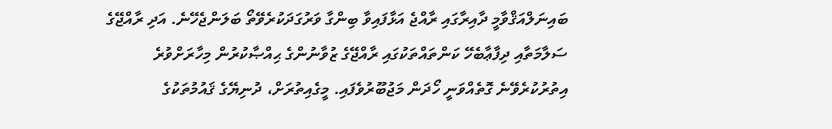ބައިނަލްއަޤްވާމީ ދާއިރާގައި ރާއްޖެ އަޅާފައިވާ ބިންގާ ވަރުގަދަކުރެވޭތޯ ބަލަންޖެހޭނެ. އަދި ރާއްޖޭގެ ސަލާމަތާއި ދިފާޢާބެހޭ ކަންތައްތަކުގައި ރާއްޖޭގެ ޒުވާނުންގެ ޙިއްޞާކުރުން މިހާރަށްވުރެ އިތުރުކުރެވޭނެ ގޮތެއްވަނީ ހޯދަން މަޖުބޫރުވެފައި. މީގެއިތުރަށް، ދުނިޔޭގެ ޤައުމުތަކުގެ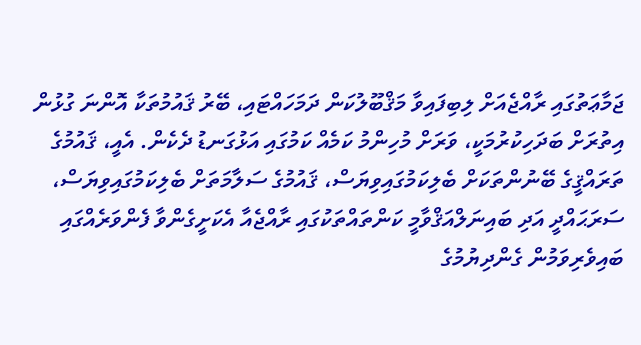ޖަމާޢަތުގައި ރާއްޖެއަށް ލިބިފައިވާ މަޤްބޫލުކަން ދަމަހައްޓައި، ބޭރު ޤައުމުތަކާ އޮންނަ ގުޅުން އިތުރަށް ބަދަހިކުރުމަކީ، ވަރަށް މުހިންމު ކަމެއް ކަމުގައި އަޅުގަނޑު ދެކެން. އެއީ، ޤައުމުގެ ތަރައްޤީގެ ބޭނުންތަކަށް ބެލިކަމުގައިވިޔަސް، ޤައުމުގެ ސަލާމަތަށް ބެލިކަމުގައިވިޔަސް، ސަރަޙައްދީ އަދި ބައިނަލްއަޤްވާމީ ކަންތައްތަކުގައި ރާއްޖެއާ އެކަށީގެންވާ ފެންވަރެއްގައި ބައިވެރިވަމުން ގެންދިޔުމުގެ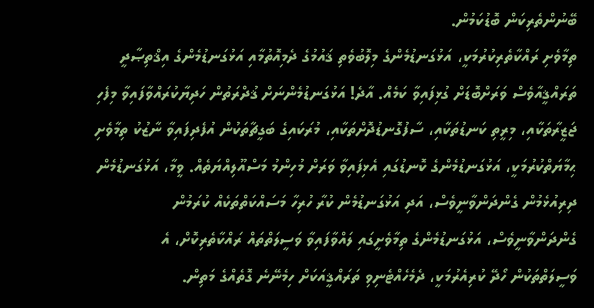ބޭނުންތެރިކަން ބޮޑުކަމުން.
ތިމާވެށި ރައްކާތެރިކުރުމަކީ، އަޅުގަނޑުމެންގެ މިލޮބުވެތި ޤައުމުގެ ދެމިއޮތުމާއި އަޅުގަނޑުމެންގެ އިޤްތިޞާދީ ތަރައްޤީއާވެސް ވަރަށްބޮޑަށް ގުޅިފައިވާ ކަމެއް. އާދެ! އަޅުގަނޑުމެންނަށް ޤުދްރަތުން ހަދިޔާކުރައްވާފައިވާ މިފެހި ޖަޒީރާތަކާއި، މިރީތި ކަނޑުތަކާއި، ސާފުގޮނޑުދޮށްތަކާއި، މުރަކައިގެ ބަގީޗާތަކުން އުފެދިފައިވާ ނާޒުކު ތިމާވެށި ޙިމާޔަތްކުރުމަކީ، އަޅުގަނޑުމެންގެ ކޮނޑުގައި އެޅިފައިވާ ވަރަށް މުހިންމު މަސްއޫލިއްޔަތެއް. ވީމާ، އަޅުގަނޑުމެން ދިރިއުޅެމުން ގެންދަންވާނީވެސް، އަދި އަޅުގަނޑުމެން ކުރާ ހުރިހާ މަސައްކަތްތަކެއް ކުރަމުން ގެންދަންވާނީވެސް، އަޅުގަނޑުމެންގެ ތިމާވެށީގައި ލައްވާފައިވާ ވަސީލަތްތައް ރައްކާތެރިކޮށް، އެ ވަސީލަތްތަކުން ހޯދޭ ކުރިއެރުމަކީ، ދެމެހެއްޓެނިވި ތަރައްޤީއަކަށް ހިމެނޭނެ ގޮތެއްގެ މަތިން.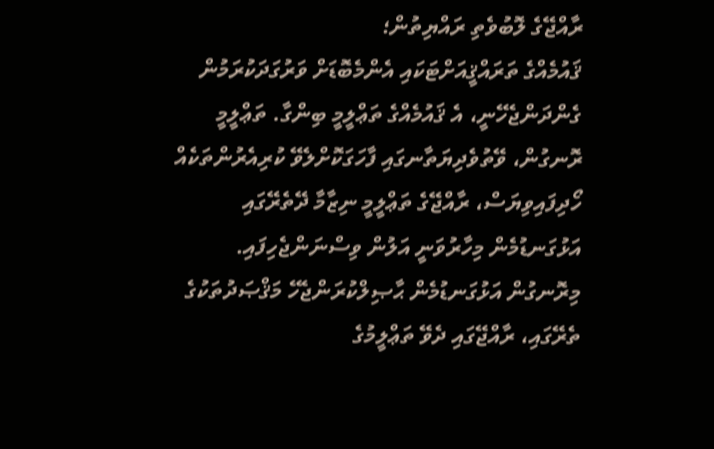ރާއްޖޭގެ ލޮބުވެތި ރައްޔިތުން؛
ޤައުމެއްގެ ތަރައްޤީއަށްޓަކައި އެންމެބޮޑަށް ވަރުގަދަކުރަމުން ގެންދަންޖެހޭނީ، އެ ޤައުމެއްގެ ތަޢްލީމީ ބިންގާ. ތަޢްލީމީ ރޮނގުން، ވޭތުވެދިޔަތާނގައި ފާހަގަކޮށްލެވޭ ކުރިއެރުންތަކެއް ހޯދިފައިވިޔަސް، ރާއްޖޭގެ ތަޢްލީމީ ނިޒާމާ ދޭތެރޭގައި އަޅުގަނޑުމެން މިހާރުވަނީ އަލުން ވިސްނަންޖެހިފައި. މިރޮނގުން އަޅުގަނޑުމެން ޙާޞިލްކުރަންޖެހޭ މަޤްޞަދުތަކުގެ ތެރޭގައި، ރާއްޖޭގައި ދެވޭ ތަޢްލީމުގެ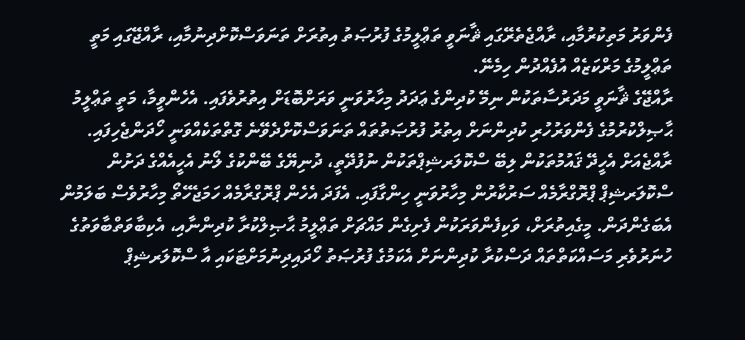ފެންވަރު މަތިކުރުމާއި، ރާއްޖެތެރޭގައި ޘާނަވީ ތަޢްލީމުގެ ފުރުޞަތު އިތުރަށް ތަނަވަސްކޮށްދިނުމާއި، ރާއްޖޭގައި މަތީ ތަޢްލީމުގެ މަރްކަޒެއް އުފެއްދުން ހިމެނޭ.
ރާއްޖޭގެ ޘާނަވީ މަދަރުސާތަކުން ނިމޭ ކުދިންގެ ޢަދަދު މިހާރުވަނީ ވަރަށްބޮޑަށް އިތުރުވެފައި. އެހެންވީމާ، މަތީ ތަޢްލީމު ޙާޞިލްކުރުމުގެ ފެންވަރުހުރި ކުދިންނަށް އިތުރު ފުރުޞަތުތައް ތަނަވަސްކޮށްދެވޭނެ ގޮތްތަކެއްވަނީ ހޯދަންޖެހިފައި. ރާއްޖެއަށް އެހީދޭ ޤައުމުތަކުން ލިބޭ ސްކޮލަރޝިޕްތަކުން ނުފުދޭތީ، ދުނިޔޭގެ ބޭންކުގެ ލޯނު އެހީއެއްގެ ދަށުން ސްކޮލަރޝިޕް ޕްރޮގްރާމެއް ސަރުކާރުން މިހާރުވަނީ ހިންގާފައި. އެފަދަ އެހެން ޕްރޮގްރާމެއް ހަމަޖެހޭތޯ މިހާރުވެސް ބަލަމުން އެބަގެންދަން. މީގެއިތުރަށް، ވަކިފެންވަރަކުން ފެށިގެން މައްޗަށް ތަޢްލީމު ޙާޞިލްކުރާ ކުދިންނާއި، އެކިބާވަތްބާވަތުގެ ހުނަރުވެރި މަސައްކަތްތައް ދަސްކުރާ ކުދިންނަށް އެކަމުގެ ފުރުޞަތު ހޯދައިދިނުމަށްޓަކައި އާ ސްކޮލަރޝިޕް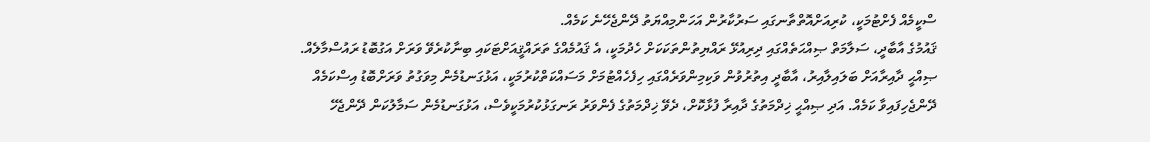ސްކީމެއް ފެށްޓުމަކީ، ކުރިއަށްއޮތްތާނގައި ސަރުކާރުން އަހަންމިއްޔަތު ދޭންޖެހޭނެ ކަމެއް.
ޤައުމުގެ އާބާދީ، ސަލާމަތް ޞިއްޙަތެއްގައި ދިރިއުޅޭ ރައްޔިތުންތަކަކަށް ހެދުމަކީ، އެ ޤައުމެއްގެ ތަރައްޤީއަށްޓަކައި ބިނާކުރެވޭ ވަރަށް އަގުބޮޑު ރައުސްމާލެއް. ޞިއްޙީ ދާއިރާއަށް ބަލައިލާއިރު، އާބާދީ އިތުރުވުން ވަކިމިންވަރެއްގައި ހިފެހެއްޓުމަށް މަސައްކަތްކުރުމަކީ، އަޅުގަނޑުމެން މިވަގުތު ވަރަށްބޮޑު އިސްކަމެއް ދޭންޖެހިފައިވާ ކަމެއް. އަދި ޞިއްޙީ ޚިދްމަތުގެ ދާއިރާ ފުޅާކޮށް، ދެވޭ ޚިދްމަތުގެ ފެންވަރު ރަނގަޅުކުރުމަކީވެސް، އަޅުގަނޑުމެން ސަމާލުކަން ދޭންޖެހޭ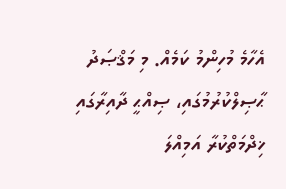އެހާމެ މުހިންމު ކަމެއް. މި މަޤްޞަދު ޙާޞިލްކުރުމުގައި، ޞިއްޙީ ދާއިރާގައި ޚިދްމަތްކުރާ އަމިއްލަ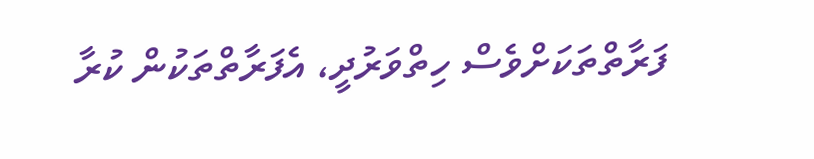ފަރާތްތަކަށްވެސް ހިތްވަރުދީ، އެފަރާތްތަކުން ކުރާ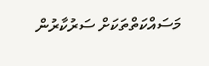މަސައްކަތްތަކަށް ސަރުކާރުން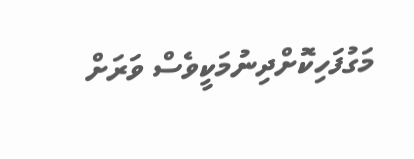މަގުފަހިކޮށްދިނުމަކީވެސް ވަރަށް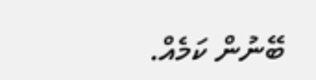ބޭނުން ކަމެއް.